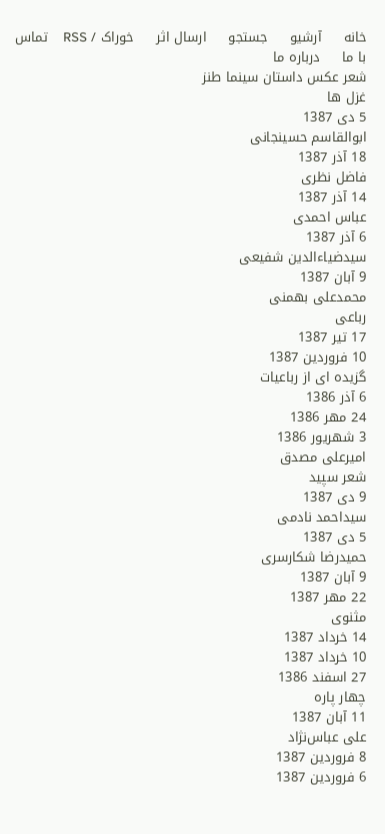خانه     آرشيو     جستجو     ارسال اثر     خوراک / RSS     تماس با ما     درباره ما
شعر عكس داستان سینما طنز
غزل ها
5 دی 1387
ابوالقاسم حسینجانی
18 آذر 1387
فاضل نظری
14 آذر 1387
عباس احمدی
6 آذر 1387
سیدضیاءالدین شفیعی
9 آبان 1387
محمدعلی بهمنی
رباعی
17 تیر 1387
10 فروردین 1387
گزیده ای از رباعیات
6 آذر 1386
24 مهر 1386
3 شهریور 1386
امیرعلی مصدق
شعر سپید
9 دی 1387
سیداحمد نادمی
5 دی 1387
حمیدرضا شكارسری
9 آبان 1387
22 مهر 1387
مثنوی
14 خرداد 1387
10 خرداد 1387
27 اسفند 1386
چهار پاره
11 آبان 1387
علی عباس‌نژاد
8 فروردین 1387
6 فروردین 1387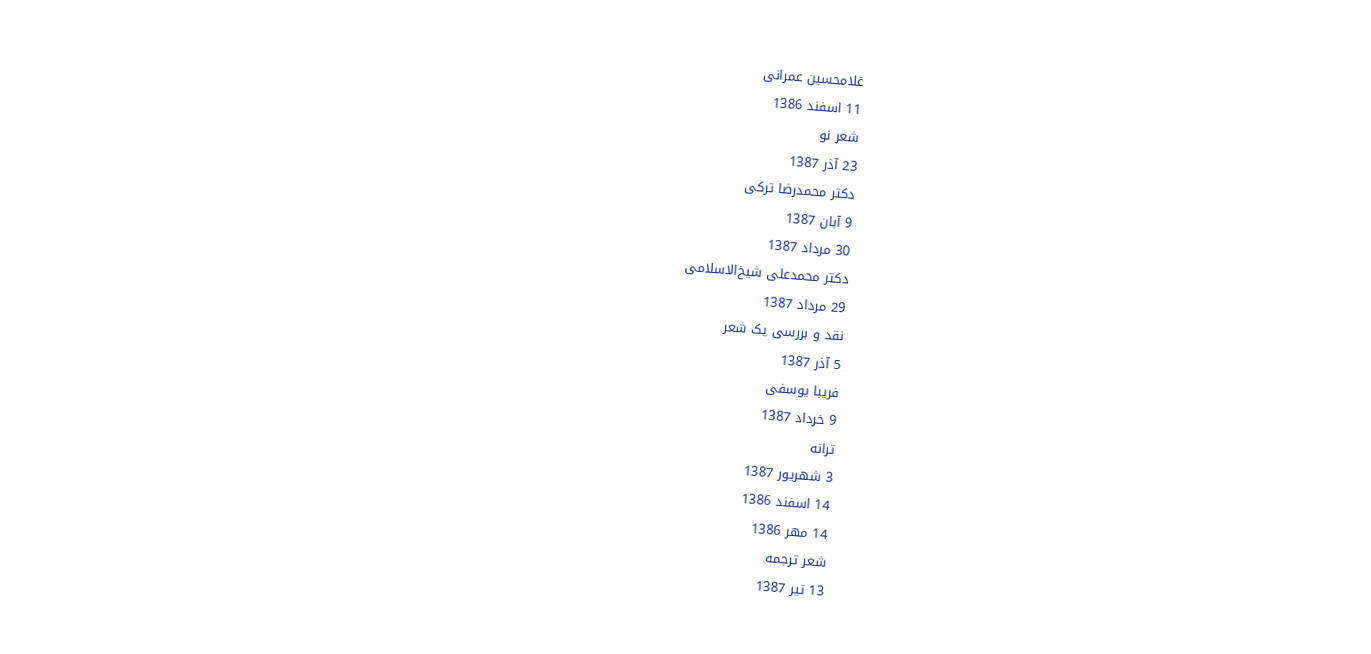غلامحسین عمرانی
11 اسفند 1386
شعر نو
23 آذر 1387
دكتر محمدرضا تركی
9 آبان 1387
30 مرداد 1387
دکتر محمدعلی شیخ‌الاسلامی
29 مرداد 1387
نقد و بررسی یک شعر
5 آذر 1387
فریبا یوسفی
9 خرداد 1387
ترانه
3 شهریور 1387
14 اسفند 1386
14 مهر 1386
شعر ترجمه
13 تیر 1387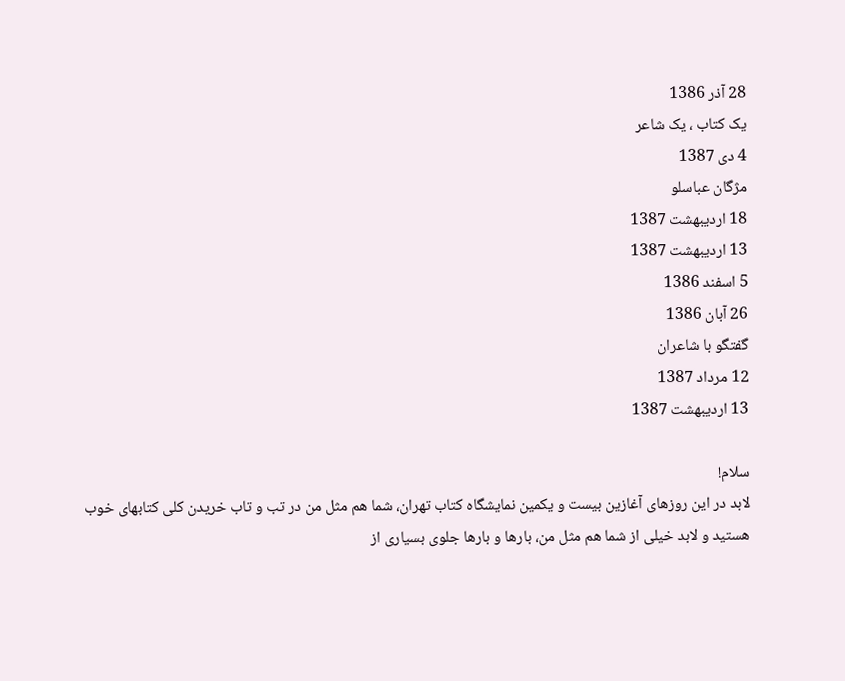28 آذر 1386
یک کتاب ، یک شاعر
4 دی 1387
مژگان عباسلو
18 اردیبهشت 1387
13 اردیبهشت 1387
5 اسفند 1386
26 آبان 1386
گفتگو با شاعران
12 مرداد 1387
13 اردیبهشت 1387

سلام!
لابد در این روزهای آغازین بیست و یکمین نمایشگاه کتاب تهران، شما هم مثل من در تب و تاب خریدن کلی کتابهای خوب هستید و لابد خیلی از شما هم مثل من، بارها و بارها جلوی بسیاری از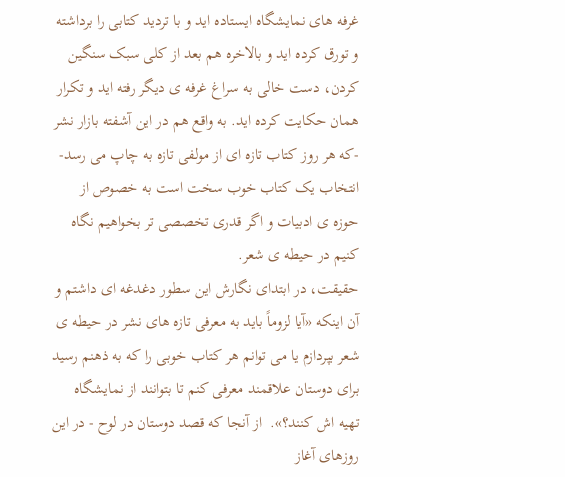غرفه های نمایشگاه ایستاده اید و با تردید کتابی را برداشته و تورق کرده اید و بالاخره هم بعد از کلی سبک سنگین کردن، دست خالی به سراغ غرفه ی دیگر رفته اید و تکرار همان حکایت کرده اید. به واقع هم در این آشفته بازار نشر -که هر روز کتاب تازه ای از مولفی تازه به چاپ می رسد-  انتخاب یک کتاب خوب سخت است به خصوص از حوزه ی ادبیات و اگر قدری تخصصی تر بخواهیم نگاه کنیم در حیطه ی شعر.
حقیقت، در ابتدای نگارش این سطور دغدغه ای داشتم و آن اینکه «آیا لزوماً باید به معرفی تازه های نشر در حیطه ی شعر بپردازم یا می توانم هر کتاب خوبی را که به ذهنم رسید برای دوستان علاقمند معرفی کنم تا بتوانند از نمایشگاه تهیه اش کنند؟».  از آنجا که قصد دوستان در لوح - در این روزهای آغاز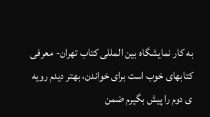به کار نمایشگاه بین المللی کتاب تهران- معرفی کتابهای خوب است برای خواندن، بهتر دیدم رویه ی دوم را پیش بگیرم ضمن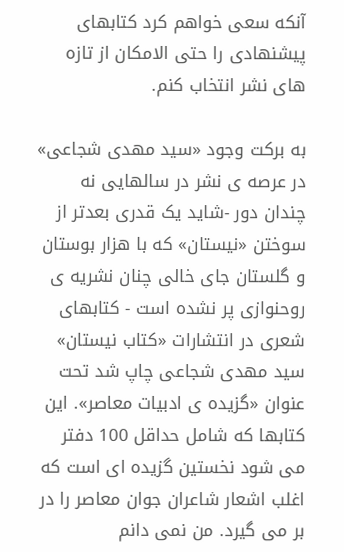آنکه سعی خواهم کرد کتابهای پیشنهادی را حتی الامکان از تازه های نشر انتخاب کنم.

به برکت وجود «سید مهدی شجاعی» در عرصه ی نشر در سالهایی نه چندان دور -شاید یک قدری بعدتر از سوختن «نیستان» که با هزار بوستان و گلستان جای خالی چنان نشریه ی روحنوازی پر نشده است - کتابهای شعری در انتشارات «کتاب نیستان» سید مهدی شجاعی چاپ شد تحت عنوان «گزیده ی ادبیات معاصر». این کتابها که شامل حداقل 100 دفتر می شود نخستین گزیده ای است که اغلب اشعار شاعران جوان معاصر را در بر می گیرد. من نمی دانم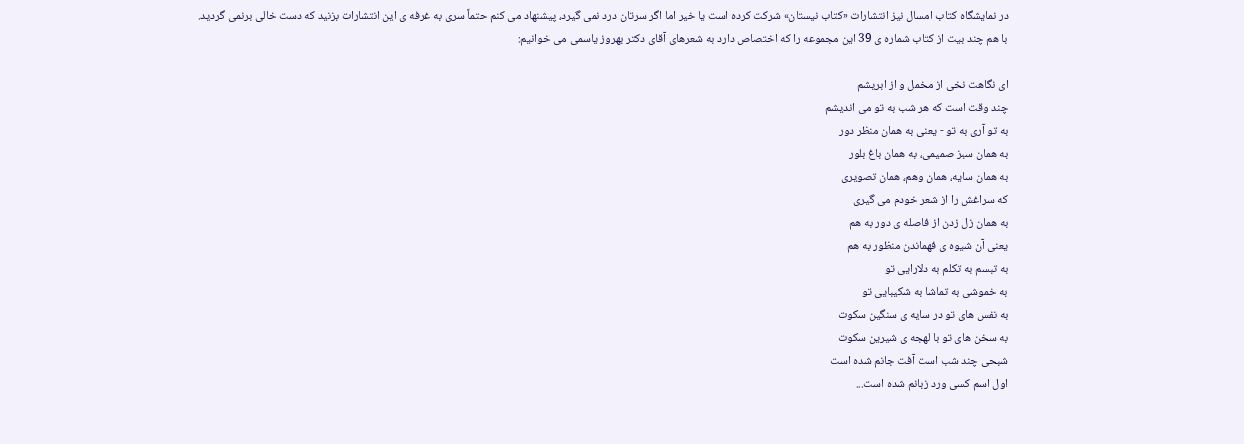در نمایشگاه کتاب امسال نیز انتشارات «کتاب نیستان» شرکت کرده است یا خیر اما اگر سرتان درد نمی گیرد، پیشنهاد می کنم حتماً سری به غرفه ی این انتشارات بزنید که دست خالی برنمی گردید.
با هم چند بیت از کتاب شماره ی 39 این مجموعه را که اختصاص دارد به شعرهای آقای دکتر بهروز یاسمی می خوانیم:

ای نگاهت نخی از مخمل و از ابریشم
چند وقت است که هر شب به تو می اندیشم
به تو آری به تو - یعنی به همان منظر دور
به همان سبز صمیمی، به همان باغ بلور
به همان سایه، همان وهم، همان تصویری
که سراغش را از شعر خودم می گیری
به همان زل زدن از فاصله ی دور به هم
یعنی آن شیوه ی فهماندن منظور به هم
به تبسم به تکلم به دلارایی تو
به خموشی به تماشا به شکیبایی تو
به نفس های تو در سایه ی سنگین سکوت
به سخن های تو با لهجه ی شیرین سکوت
شبحی چند شب است آفت جانم شده است
اول اسم کسی ورد زبانم شده است...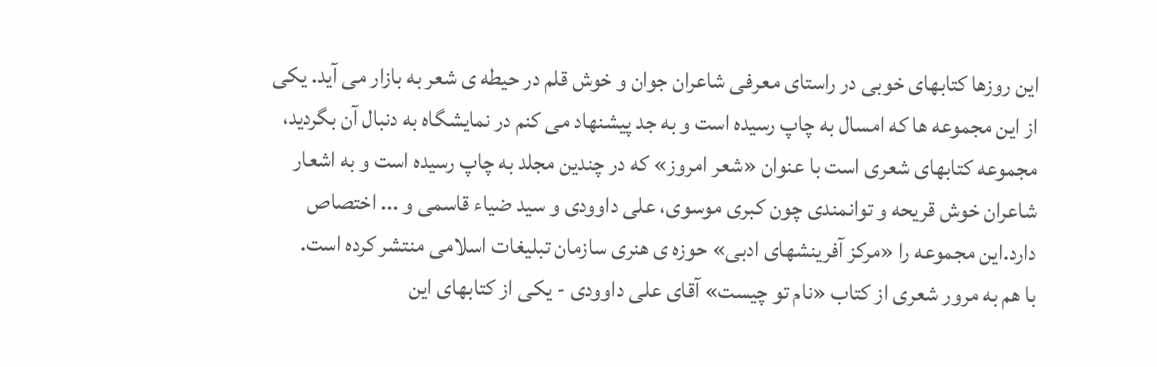این روزها کتابهای خوبی در راستای معرفی شاعران جوان و خوش قلم در حیطه ی شعر به بازار می آید. یکی از این مجموعه ها که امسال به چاپ رسیده است و به جد پیشنهاد می کنم در نمایشگاه به دنبال آن بگردید، مجموعه کتابهای شعری است با عنوان «شعر امروز» که در چندین مجلد به چاپ رسیده است و به اشعار شاعران خوش قریحه و توانمندی چون کبری موسوی، علی داوودی و سید ضیاء قاسمی و ... اختصاص دارد.این مجموعه را «مرکز آفرینشهای ادبی» حوزه ی هنری سازمان تبلیغات اسلامی منتشر کرده است.
با هم به مرور شعری از کتاب «نام تو چیست» آقای علی داوودی - یکی از کتابهای این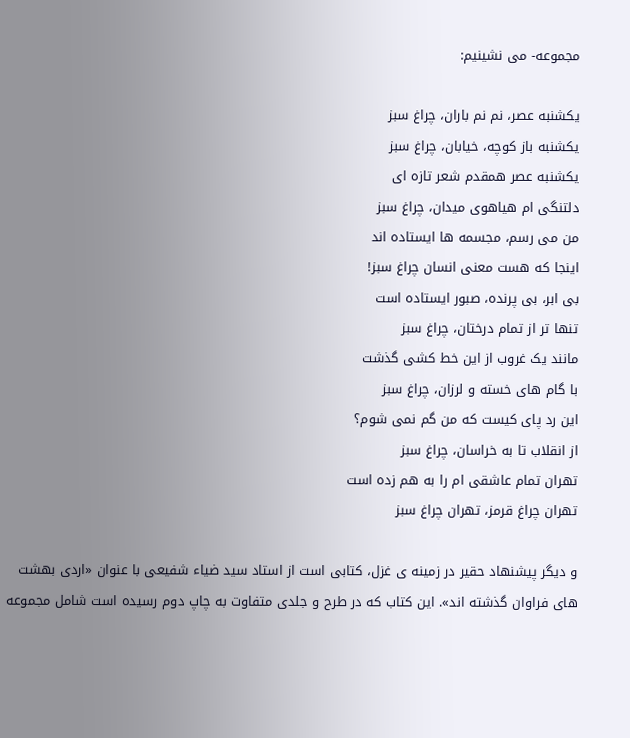مجموعه- می نشینیم:

یکشنبه عصر، نم نم باران، چراغ سبز
یکشنبه باز کوچه، خیابان، چراغ سبز
یکشنبه عصر همقدم شعر تازه ای
دلتنگی ام هیاهوی میدان، چراغ سبز
من می رسم، مجسمه ها ایستاده اند
اینجا که هست معنی انسان چراغ سبز!
بی ابر، بی پرنده، صبور ایستاده است
تنها تر از تمام درختان، چراغ سبز
مانند یک غروب از این خط کشی گذشت
با گام های خسته و لرزان، چراغ سبز
این رد پای کیست که من گم نمی شوم؟
از انقلاب تا به خراسان، چراغ سبز
تهران تمام عاشقی ام را به هم زده است
تهران چراغ قرمز، تهران چراغ سبز

و دیگر پیشنهاد حقیر در زمینه ی غزل، کتابی است از استاد سید ضیاء شفیعی با عنوان «اردی بهشت های فراوان گذشته اند». این کتاب که در طرح و جلدی متفاوت به چاپ دوم رسیده است شامل مجموعه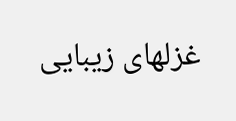غزلهای زیبایی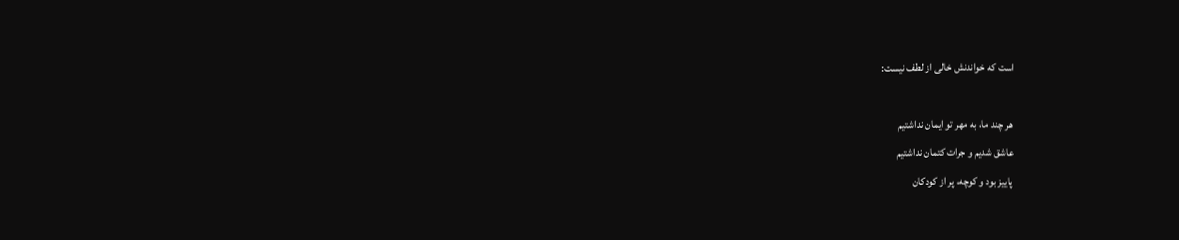است که خواندنش خالی از لطف نیست:

هر چند ما، به‌ مهر تو ایمان‌ نداشتیم‌
عاشق‌ شدیم‌ و جرات‌ کتمان‌ نداشتیم‌
پاییز بود و کوچه‌، پر از کودکان‌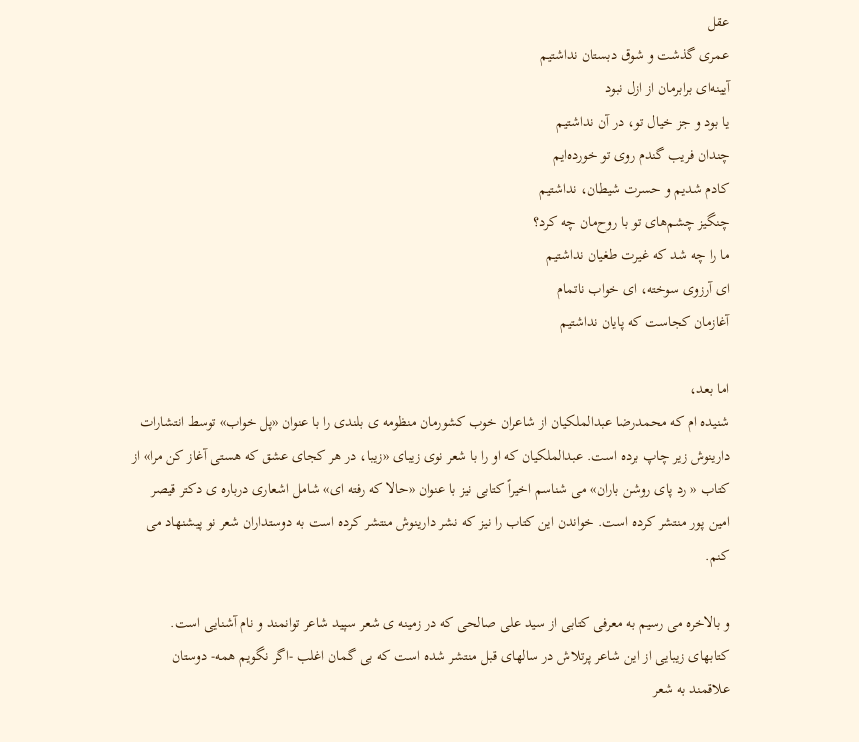عقل‌
عمری‌ گذشت‌ و شوق‌ دبستان‌ نداشتیم‌
آیینه‌ای‌ برابرمان‌ از ازل‌ نبود
یا بود و جز خیال‌ تو، در آن‌ نداشتیم‌
چندان‌ فریب‌ گندم‌ روی‌ تو خورده‌ایم‌
کادم‌ شدیم‌ و حسرت‌ شیطان‌، نداشتیم‌
چنگیز چشم‌های‌ تو با روح‌مان‌ چه‌ کرد؟
ما را چه‌ شد که‌ غیرت‌ طغیان‌ نداشتیم‌
ای‌ آرزوی‌ سوخته‌، ای‌ خواب‌ ناتمام‌
آغازمان‌ کجاست‌ که‌ پایان‌ نداشتیم‌

اما بعد،
شنیده ام که محمدرضا عبدالملکیان از شاعران خوب کشورمان منظومه ی بلندی را با عنوان «پل خواب» توسط انتشارات دارینوش زیر چاپ برده است. عبدالملکیان که او را با شعر نوی زیبای «زیبا، در هر کجای عشق که هستی آغاز کن مرا» از کتاب « رد پای روشن باران» می شناسم اخیراً کتابی نیز با عنوان «حالا که رفته ای» شامل اشعاری درباره ی دکتر قیصر امین پور منتشر کرده است. خواندن این کتاب را نیز که نشر دارینوش منتشر کرده است به دوستداران شعر نو پیشنهاد می کنم.

و بالاخره می رسیم به معرفی کتابی از سید علی صالحی که در زمینه ی شعر سپید شاعر توانمند و نام آشنایی است. کتابهای زیبایی از این شاعر پرتلاش در سالهای قبل منتشر شده است که بی گمان اغلب -اگر نگویم همه- دوستان علاقمند به شعر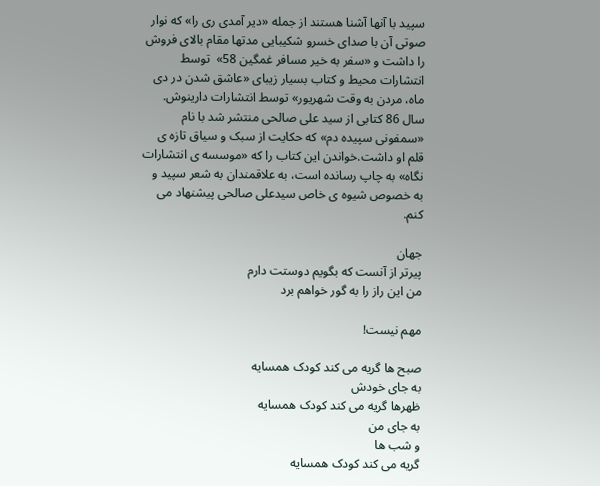سپید با آنها آشنا هستند از جمله «دیر آمدی ری را» که نوار صوتی آن با صدای خسرو شکیبایی مدتها مقام بالای فروش را داشت و «سفر به خیر مسافر غمگین 58»  توسط انتشارات محیط و کتاب بسیار زیبای «عاشق شدن در دی ماه، مردن به وقت شهریور» توسط انتشارات دارینوش. سال 86 کتابی از سید علی صالحی منتشر شد با نام «سمفونی سپیده دم» که حکایت از سبک و سیاق تازه ی قلم او داشت.خواندن این کتاب را که «موسسه ی انتشارات نگاه» به چاپ رسانده است، به علاقمندان به شعر سپید و به خصوص شیوه ی خاص سیدعلی صالحی پیشنهاد می کنم.

جهان
پیرتر از آنست که بگویم دوستت دارم
من این راز را به گور خواهم برد

مهم نیست!

صبح ها گریه می کند کودک همسایه
به جای خودش
ظهرها گریه می کند کودک همسایه
به جای من
و شب ها
گریه می کند کودک همسایه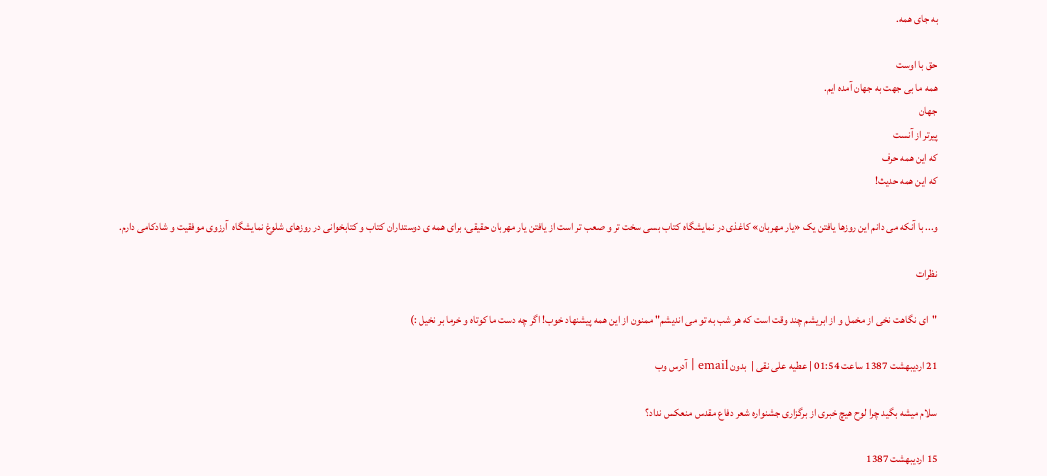به جای همه.

حق با اوست
همه ما بی جهت به جهان آمده ایم.
جهان
پیرتر از آنست
که این همه حرف
که این همه حدیث!

و... با آنکه می دانم این روزها یافتن یک «یار مهربان» کاغذی در نمایشگاه کتاب بسی سخت تر و صعب تر است از یافتن یار مهربان حقیقی، برای همه ی دوستداران کتاب و کتابخوانی در روزهای شلوغ نمایشگاه  آرزوی موفقیت و شادکامی دارم.

نظرات

"ای نگاهت نخی از مخمل و از ابریشم چند وقت است که هر شب به تو می اندیشم" ممنون از این همه پیشنهاد خوب! اگر چه دست ما کوتاه و خرما بر نخیل :)

21 اردیبهشت 1387 ساعت 01:54 | عطیه علی نقی |  بدون email | آدرس وب

سلام میشه بگید چرا لوح هیچ خبری از برگزاری جشنواره شعر دفاع مقدس منعکس نداد؟

15 اردیبهشت 1387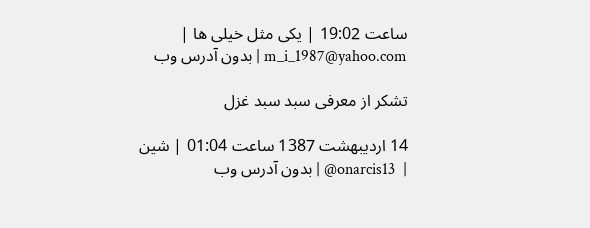ساعت 19:02 | یکی مثل خیلی ها |  m_i_1987@yahoo.com | بدون آدرس وب

تشکر از معرفی سبد سبد غزل

14 اردیبهشت 1387 ساعت 01:04 | شین |  onarcis13@ | بدون آدرس وب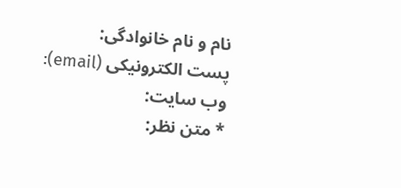نام و نام خانوادگی:
پست الکترونیکی (email):
وب سایت:
* متن نظر: